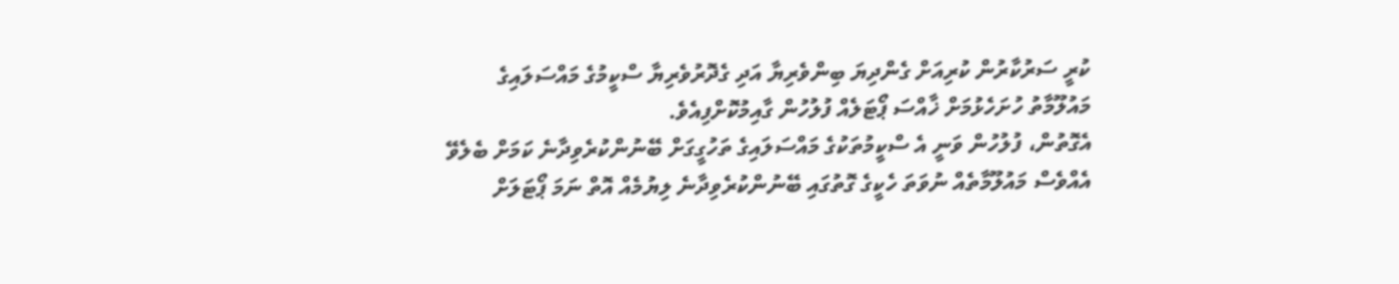ކުރީ ސަރުކާރުން ކުރިއަށް ގެންދިޔަ ބިންވެރިޔާ އަދި ގެދޮރުވެރިޔާ ސްކީމުގެ މައްސަލައިގެ މައުލޫމާތު ހުށަހެޅުމަށް ޚާއްސަ ޕޯޓަލެއް ފުލުހުން ގާއިމުކޮށްފިއެވެ.
އެގޮތުން، ފުލުހުން ވަނީ އެ ސްކީމުތަކުގެ މައްސަލައިގެ ތަހުގީގަށް ބޭނުންކުރެވިދާނެ ކަމަށް ބެލެވޭ އެއްވެސް މައުލޫމާތެއް ނުވަތަ ހެކީގެ ގޮތުގައި ބޭނުންކުރެވިދާނެ ލިޔުމެއް އޮތް ނަމަ ޕޯޓަލަށް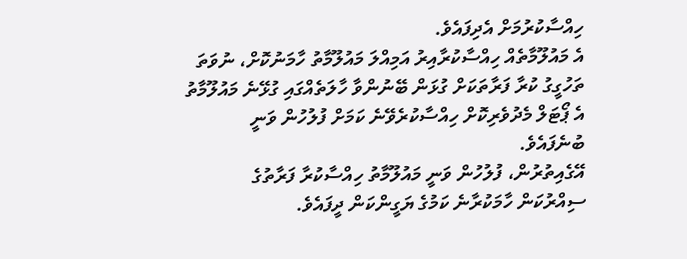ހިއްސާކުރުމަށް އެދިފައެވެ.
އެ މައުލޫމާތެއް ހިއްސާކުރާއިރު އަމިއްލަ މައުލޫމާތު ހާމަނުކޮށް، ނުވަތަ ތަހުގީގު ކުރާ ފަރާތަކަށް ގުޅަން ބޭނުންވާ ހާލަތެއްގައި ގުޅޭނެ މައުލޫމާތު އެ ޕޯޓަލް މެދުވެރިކޮށް ހިއްސާކުރެވޭނެ ކަމަށް ފުލުހުން ވަނީ ބުނެފައެވެ.
އޭގެއިތުރުން، ފުލުހުން ވަނީ މައުލޫމާތު ހިއްސާކުރާ ފަރާތުގެ ސިއްރުކަން ހާމަކުރާނެ ކަމުގެ ޔަގީންކަން ދީފައެވެ.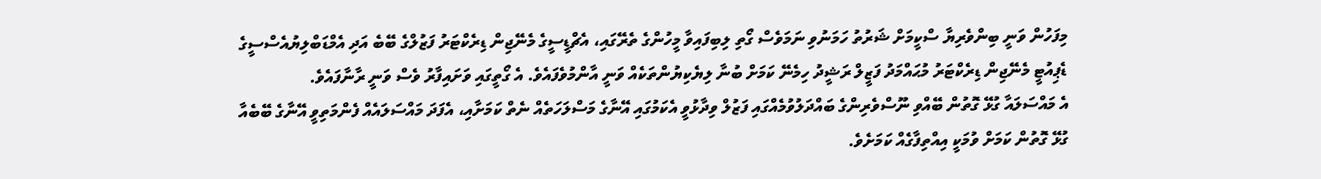މިފަހުން ވަނީ ބިންވެރިޔާ ސްކީމަށް ޝަރުތު ހަމަނުވި ނަމަވެސް ގޯތި ލިބިފައިވާ މީހުންގެ ތެރޭގައި، އެޗްޑީސީގެ މެނޭޖިން ޑިރެކްޓަރު ފަޒުލްގެ ބޭބެ އަދި އެމްޑަބްލިޔުއެސްސީގެ ޑެޕިއުޓީ މެނޭޖިން ޑިރެކްޓަރު މުޙައްމަދު ފަޒީލް ރަޝީދު ހިމެނޭ ކަމަށް ބުނާ ލިޔެކިޔުންތަކެއް ވަނީ އާންމުވެފައެވެ. އެ ގޯތީގައި ވަށައިފާރު ވެސް ވަނީ ރާނާފައެވެ.
އެ މައްސަލައާ ގުޅޭ ގޮތުން ބޭއްވި ނޫސްވެރިންގެ ބައްދަލުވުމެއްގައި ފަޒުލް ވިދާޅުވީ އެކަމުގައި އޭނާގެ މަސްލަހަތެއް ނެތް ކަމަށާއި، އެފަދަ މައްސަލައެއް ފެންމަތިވީ އޭނާގެ ބޭބެއާ ގުޅޭ ގޮތުން ކަމަށް ވުމަކީ އިއްތިފާގެއް ކަމަށެވެ.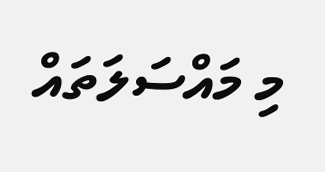މި މައްސަލަތައް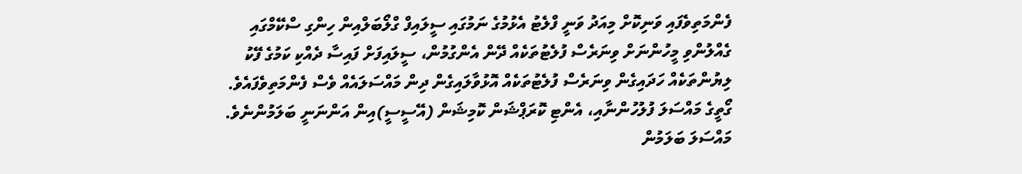ފެންމަތިވެފައި ވަނިކޮށް މިއަދު ވަނީ ފްލެޓު އެޅުމުގެ ނަމުގައި ސީލައިފް ގްލޯބަލްއިން ހިންގި ސްކޭމްގައި ގެއްލުންވި މީހުންނަށް ވިނަރެސް ފުލެޓުތަކެއް ދޭން އެންގުމުން، ސީލައިފަށް ފައިސާ ދެއްކި ކަމުގެ ފޭކު ލިޔުންތަކެއް ހަދައިގެން ވިނަރެސް ފުލެޓުތަކެއް އޮޅުވާލައިގެން ދިން މައްސަލައެއް ވެސް ފެންމަތިވެފައެވެ.
ގޯތީގެ މައްސަލަ ފުލުހުންނާއި، އެންޓި ކޮރަޕްޝަން ކޮމިޝަން (އޭސީސީ)އިން އަންނަނީ ބަލަމުންނެވެ.
މައްސަލަ ބަލަމުން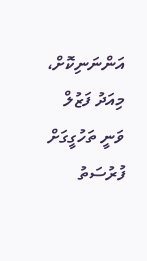އަންނަނިކޮށް، މިއަދު ފަޒުލް ވަނީ ތަހުގީގަށް ފުރުސަތު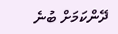ދޭންކަމަށް ބުނެ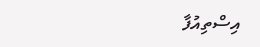އިސްތިއުފާ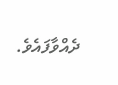ދެއްވާފައެވެ.